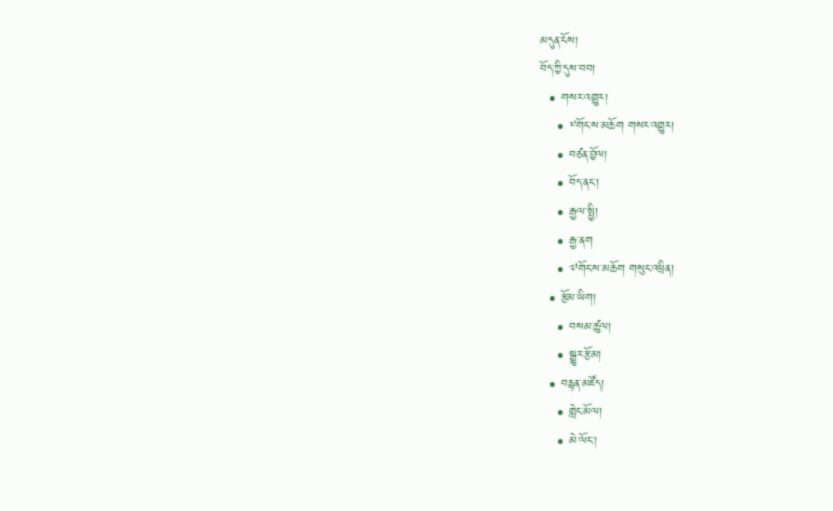མདུན་ངོས།
བོད་ཀྱི་དུས་བབ།
  • གསར་འགྱུར།
    • ༸གོང་ས་མཆོག གསར་འགྱུར།
    • བཙན་བྱོལ།
    • བོད་ནང་།
    • རྒྱལ་སྤྱི།
    • རྒྱ་ནག
    • ༧གོང་ས་མཆོག གསུང་འཕྲིན།
  • རྩོམ་ཡིག།
    • བསམ་ཚུལ།
    • སྒྱུར་རྩོམ།
  • བརྙན་མཛོད།
    • གླེང་མོལ།
    • མེ་ལོང་།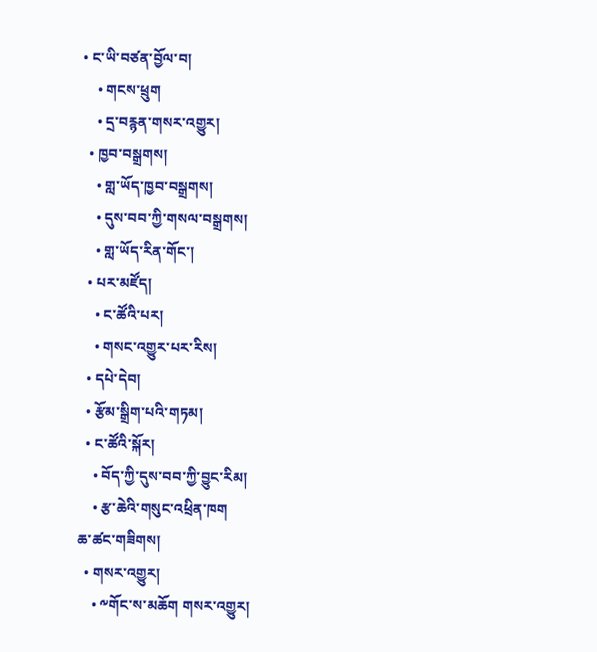• ང་ཡི་བཙན་བྱོལ་བ།
    • གངས་ཕྲུག
    • དྲ་བརྙན་གསར་འགྱུར།
  • ཁྱབ་བསྒྲགས།
    • གླ་ཡོད་ཁྱབ་བསྒྲགས།
    • དུས་བབ་ཀྱི་གསལ་བསྒྲགས།
    • གླ་ཡོད་རིན་གོང་།
  • པར་མཛོད།
    • ང་ཚོའི་པར།
    • གསང་འགྱུར་པར་རིས།
  • དཔེ་དེབ།
  • རྩོམ་སྒྲིག་པའི་གཏམ།
  • ང་ཚོའི་སྐོར།
    • བོད་ཀྱི་དུས་བབ་ཀྱི་བྱུང་རིམ།
    • རྩ་ཆེའི་གསུང་འཕྲིན་ཁག
ཆ་ཚང་གཟིགས།
  • གསར་འགྱུར།
    • ༸གོང་ས་མཆོག གསར་འགྱུར།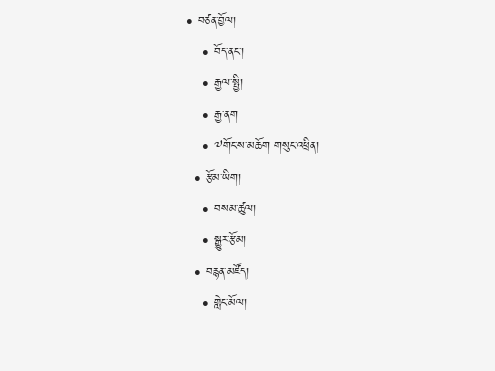• བཙན་བྱོལ།
    • བོད་ནང་།
    • རྒྱལ་སྤྱི།
    • རྒྱ་ནག
    • ༧གོང་ས་མཆོག གསུང་འཕྲིན།
  • རྩོམ་ཡིག།
    • བསམ་ཚུལ།
    • སྒྱུར་རྩོམ།
  • བརྙན་མཛོད།
    • གླེང་མོལ།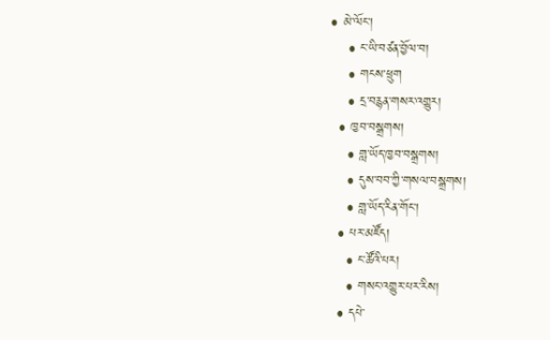• མེ་ལོང་།
    • ང་ཡི་བཙན་བྱོལ་བ།
    • གངས་ཕྲུག
    • དྲ་བརྙན་གསར་འགྱུར།
  • ཁྱབ་བསྒྲགས།
    • གླ་ཡོད་ཁྱབ་བསྒྲགས།
    • དུས་བབ་ཀྱི་གསལ་བསྒྲགས།
    • གླ་ཡོད་རིན་གོང་།
  • པར་མཛོད།
    • ང་ཚོའི་པར།
    • གསང་འགྱུར་པར་རིས།
  • དཔེ་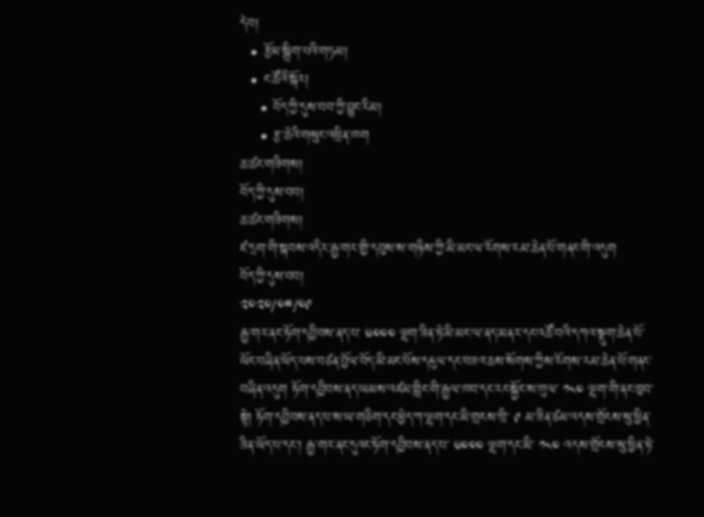དེབ།
  • རྩོམ་སྒྲིག་པའི་གཏམ།
  • ང་ཚོའི་སྐོར།
    • བོད་ཀྱི་དུས་བབ་ཀྱི་བྱུང་རིམ།
    • རྩ་ཆེའི་གསུང་འཕྲིན་ཁག
ཆ་ཚང་གཟིགས།
བོད་ཀྱི་དུས་བབ།
ཆ་ཚང་གཟིགས།
ཛ་དྲག་གི་སྐབས་འདིར་རྒྱ་གར་གྱི་དབུས་ས་གཉིས་ཀྱི་མི་མང་ལ་རོགས་རམ་ཆེན་པོ་གནང་གི་འདུག
བོད་ཀྱི་དུས་བབ།
༢༠༢༠/༠༤/༠༩
རྒྱ་གར་ནང་ཏོག་དབྱིབས་ནད་པ་ ༦༠༠༠ ལྷག་ཟིན་ཏེ་མི་མང་ལ་ནད་མནར་དང་འཚོ་བའི་དཀའ་སྡུག་ཆེན་པོ་ཡོང་བཞིན་ཡོད་པས་བཙན་བྱོལ་བོད་མི་མང་པོས་དངུལ་དང་བཟའ་ཆས་སོགས་ཀྱིས་རོགས་རམ་ཆེན་པོ་གནང་བཞིན་འདུག ཏོག་དབྱིབས་ནད་ཡམས་འཛམ་གླིང་གི་རྒྱལ་ཁབ་དང་རང་སྐྱོང་ས་ཁུལ་ ༡༨༠ ལྷག་གི་ནང་ཁྱབ་སྟེ། ཏོག་དབྱིབས་ནད་པ་ས་ཡ་གཅིག་དང་ཕྱེད་ཀ་ལྷག་དང་མི་གྲངས་ཁྲི་ ༩ མ་ཟིན་ཙམ་འདས་གྲོངས་སུ་ཕྱིན་ཟིན་ཡོད་པ་དང་། རྒྱ་གར་ནང་དུའང་ཏོག་དབྱིབས་ནད་པ་ ༦༠༠༠ ལྷག་དང་མི་ ༡༨༠ འདས་གྲོངས་སུ་ཕྱིན་ཏེ་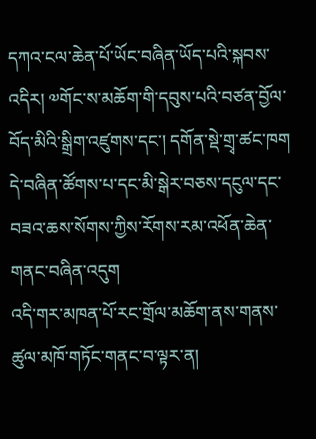དཀའ་ངལ་ཆེན་པོ་ཡོང་བཞིན་ཡོད་པའི་སྐབས་འདིར། ༧གོང་ས་མཆོག་གི་དབུས་པའི་བཙན་བྱོལ་བོད་མིའི་སྒྲིག་འཛུགས་དང་། དགོན་སྡེ་གྲྭ་ཚང་ཁག དེ་བཞིན་ཚོགས་པ་དང་མི་སྒེར་བཅས་དངུལ་དང་བཟའ་ཆས་སོགས་ཀྱིས་རོགས་རམ་འཕོན་ཆེན་གནང་བཞིན་འདུག
འདི་གར་མཁན་པོ་རང་གྲོལ་མཆོག་ནས་གནས་ཚུལ་མཁོ་གཏོང་གནང་བ་ལྟར་ན།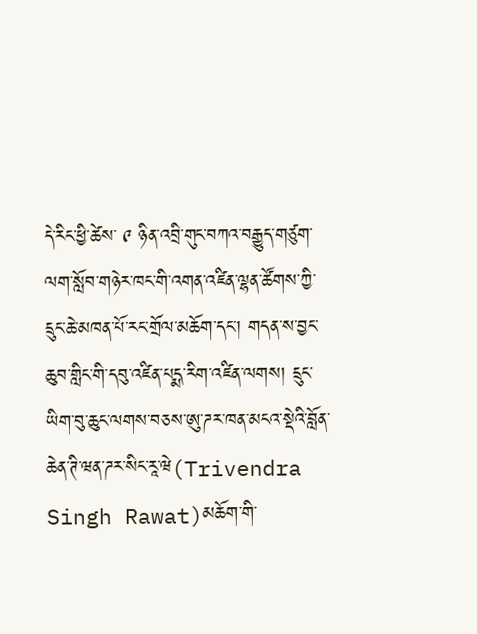དེ་རིང་ཕྱི་ཚེས་ ༩ ཉིན་འབྲི་གུང་བཀའ་བརྒྱུད་གཙུག་ལག་སློབ་གཉེར་ཁང་གི་འགན་འཛིན་ལྷན་ཚོགས་ཀྱི་དྲུང་ཆེ་མཁན་པོ་རང་གྲོལ་མཆོག་དང་། གདན་ས་བྱང་ཆུབ་གླིང་གི་དབུ་འཛིན་པདྨ་རིག་འཛིན་ལགས། དྲུང་ཡིག་བུ་ཆུང་ལགས་བཅས་ཨུ་ཌར་ཁན་མངའ་སྡེའི་བློན་ཆེན་ཊི་ཝན་ཌར་སིང་རཱ་ཝེ(Trivendra Singh Rawat)མཆོག་གི་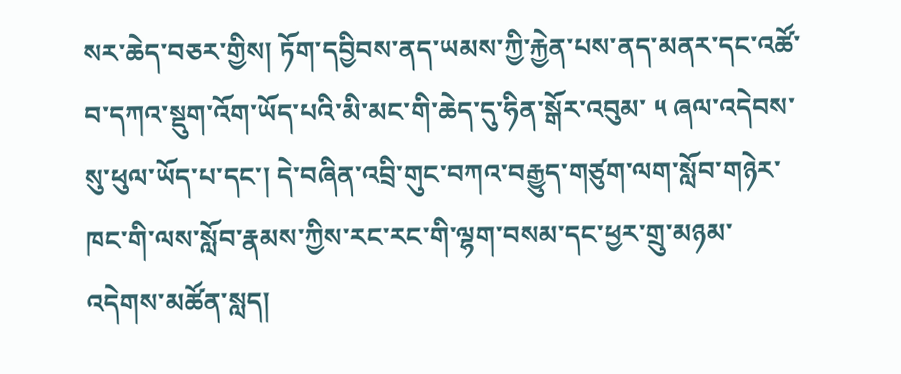སར་ཆེད་བཅར་གྱིས། ཏོག་དབྱིབས་ནད་ཡམས་ཀྱི་རྐྱེན་པས་ནད་མནར་དང་འཚོ་བ་དཀའ་སྡུག་འོག་ཡོད་པའི་མི་མང་གི་ཆེད་དུ་ཧིན་སྒོར་འབུམ་ ༥ ཞལ་འདེབས་སུ་ཕུལ་ཡོད་པ་དང་། དེ་བཞིན་འབྲི་གུང་བཀའ་བརྒྱུད་གཙུག་ལག་སློབ་གཉེར་ཁང་གི་ལས་སློབ་རྣམས་ཀྱིས་རང་རང་གི་ལྷག་བསམ་དང་ཕྱར་གྲུ་མཉམ་འདེགས་མཚོན་སླད།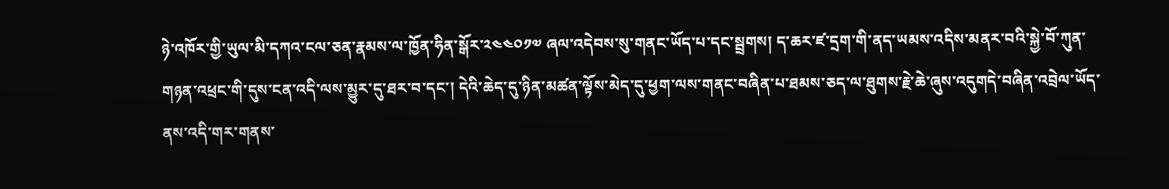ཉེ་འཁོར་གྱི་ཡུལ་མི་དཀའ་ངལ་ཅན་རྣམས་ལ་ཁྱོན་ཧིན་སྒོར་༢༤༤༠༡༧ ཞལ་འདེབས་སུ་གནང་ཡོད་པ་དང་སྦྲགས། ད་ཆར་ཛ་དྲག་གི་ནད་ཡམས་འདིས་མནར་བའི་སྐྱེ་བོ་ཀུན་གཉན་འཕྲང་གི་དུས་ངན་འདི་ལས་མྱུར་དུ་ཐར་བ་དང་། དེའི་ཆེད་དུ་ཉིན་མཚན་ལྟོས་མེད་དུ་ཕྱག་ལས་གནང་བཞིན་པ་ཐམས་ཅད་ལ་ཐུགས་རྗེ་ཆེ་ཞུས་འདུགདེ་བཞིན་འབྲེལ་ཡོད་ནས་འདི་གར་གནས་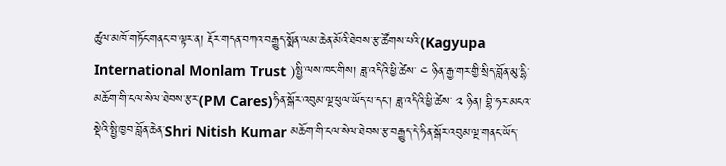ཚུལ་མཁོ་གཏོང་གནང་བ་ལྟར་ན། རྡོར་གདན་བཀའ་བརྒྱུད་སྨོན་ལམ་ཆེན་མོའི་ཐེབས་རྩ་ཚོགས་པའི་(Kagyupa International Monlam Trust )སྤྱི་ལས་ཁང་གིས། ཟླ་འདིའི་ཕྱི་ཚེས་ ༤ ཉིན་རྒྱ་གར་གྱི་སྲིད་བློན་མུ་དྷི་མཆོག་གི་ངལ་སེལ་ཐེབས་རྩར་(PM Cares)ཧིན་སྒོར་འབུམ་ལྔ་ཕུལ་ཡོད་པ་དང་། ཟླ་འདིའི་ཕྱི་ཚེས་ ༢ ཉིན། བྷི་ཧར་མངའ་སྡེའི་སྤྱི་ཁྱབ་བློན་ཆེན་Shri Nitish Kumar མཆོག་གི་ངལ་སེལ་ཐེབས་རྩ་བརྒྱུད་དེ་ཧིན་སྒོར་འབུམ་ལྔ་གནང་ཡོད་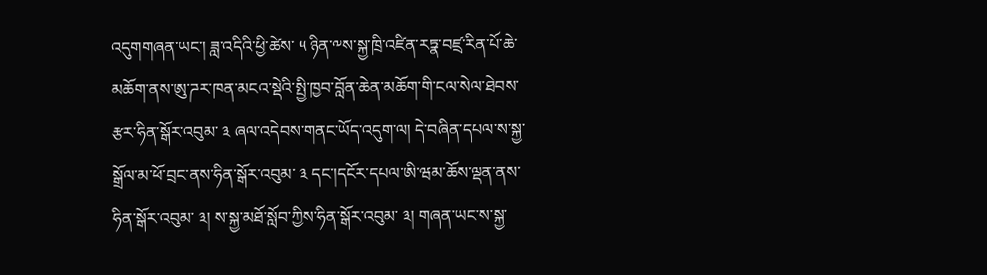འདུགགཞན་ཡང་། ཟླ་འདིའི་ཕྱི་ཚེས་ ༥ ཉིན་༸ས་སྐྱ་ཁྲི་འཛིན་རཏྣ་བཛྲ་རིན་པོ་ཆེ་མཆོག་ནས་ཨུ་ཌར་ཁན་མངའ་སྡེའི་སྤྱི་ཁྱབ་བློན་ཆེན་མཆོག་གི་ངལ་སེལ་ཐེབས་རྩར་ཧིན་སྒོར་འབུམ་ ༣ ཞལ་འདེབས་གནང་ཡོད་འདུག་ལ། དེ་བཞིན་དཔལ་ས་སྐྱ་སྒྲོལ་མ་ཕོ་བྲང་ནས་ཧིན་སྒོར་འབུམ་ ༣ དང་།དངོར་དཔལ་ཨི་ཝམ་ཆོས་ལྡན་ནས་ཧིན་སྒོར་འབུམ་ ༣། ས་སྐྱ་མཐོ་སློབ་ཀྱིས་ཧིན་སྒོར་འབུམ་ ༣། གཞན་ཡང་ས་སྐྱ་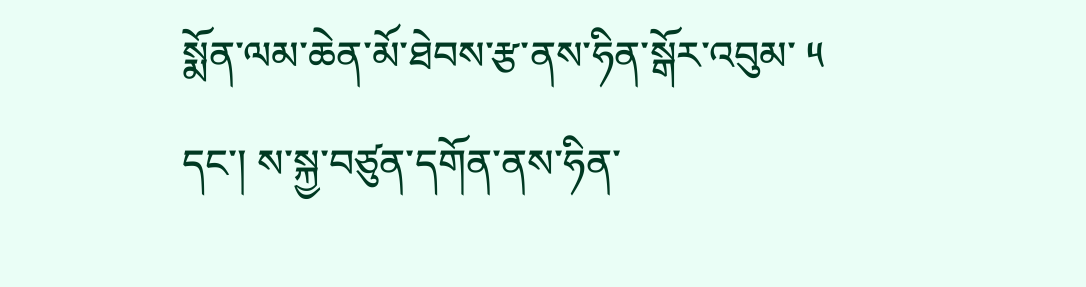སྨོན་ལམ་ཆེན་མོ་ཐེབས་རྩ་ནས་ཧིན་སྒོར་འབུམ་ ༥ དང་། ས་སྐྱ་བཙུན་དགོན་ནས་ཧིན་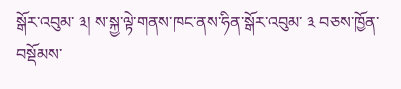སྒོར་འབུམ་ ༣། ས་སྐྱ་ལྟེ་གནས་ཁང་ནས་ཧིན་སྒོར་འབུམ་ ༣ བཅས་ཁྱོན་བསྡོམས་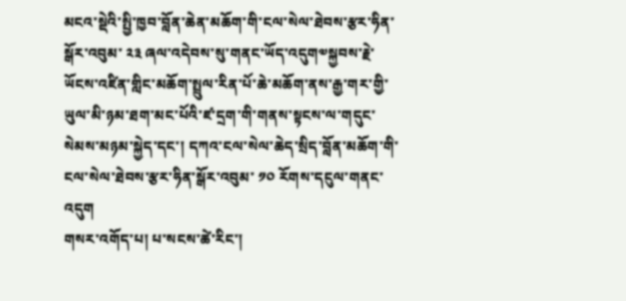མངའ་སྡེའི་སྤྱི་ཁྱབ་བློན་ཆེན་མཆོག་གི་ངལ་སེལ་ཐེབས་རྩར་ཧིན་སྒོར་འབུམ་ ༢༣ ཞལ་འདེབས་སུ་གནང་ཡོད་འདུག༧སྐྱབས་རྗེ་ཡོངས་འཛིན་གླིང་མཆོག་སྤྲུལ་རིན་པོ་ཆེ་མཆོག་ནས་རྒྱ་གར་གྱི་ཡུལ་མི་ཉམ་ཐག་མང་པོའི་ཛ་དྲག་གི་གནས་སྟངས་ལ་གདུང་སེམས་མཉམ་སྐྱེད་དང་། དཀའ་ངལ་སེལ་ཆེད་སྲིད་བློན་མཆོག་གི་ངལ་སེལ་ཐེབས་རྩར་ཧིན་སྒོར་འབུམ་ ༡༠ རོགས་དངུལ་གནང་འདུག
གསར་འགོད་པ། པ་སངས་ཚེ་རིང་།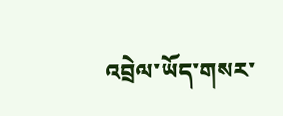འབྲེལ་ཡོད་གསར་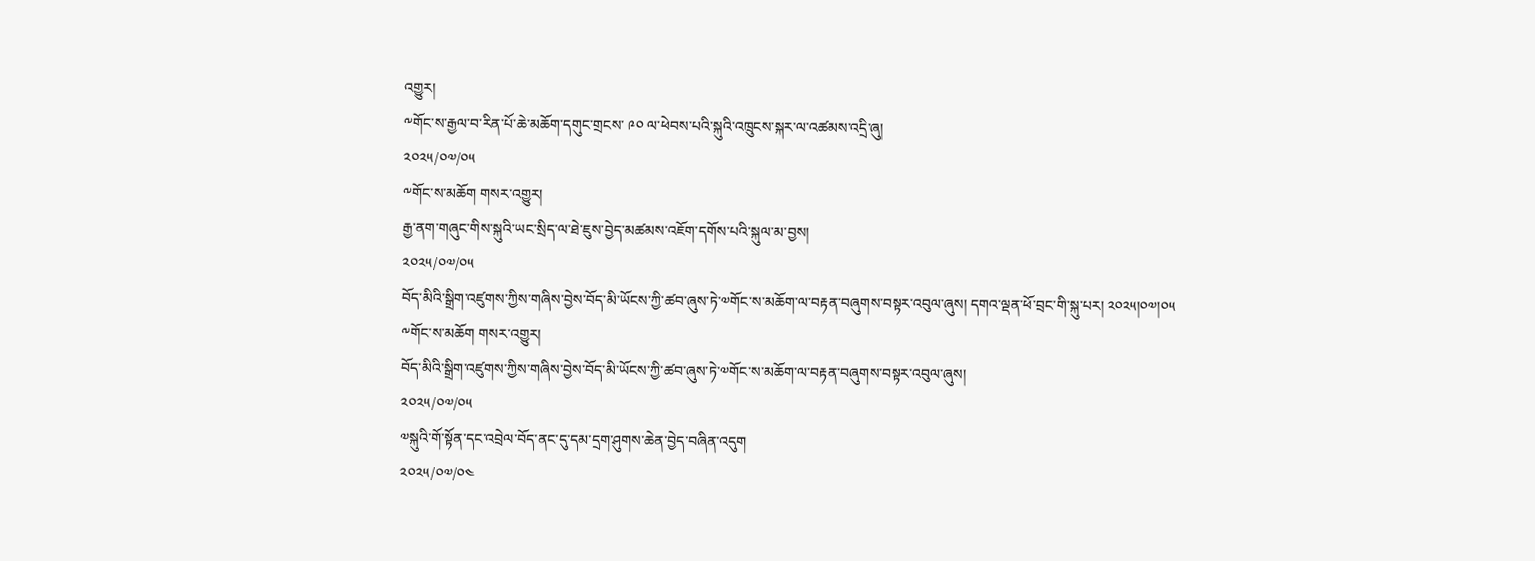འགྱུར།
༸གོང་ས་རྒྱལ་བ་རིན་པོ་ཆེ་མཆོག་དགུང་གྲངས་ ༩༠ ལ་ཕེབས་པའི་སྐུའི་འཁྲུངས་སྐར་ལ་འཚམས་འདྲི་ཞུ།
༢༠༢༥/༠༧/༠༥
༸གོང་ས་མཆོག གསར་འགྱུར།
རྒྱ་ནག་གཞུང་གིས་སྐུའི་ཡང་སྲིད་ལ་ཐེ་ཇུས་བྱེད་མཚམས་འཇོག་དགོས་པའི་སྐུལ་མ་བྱས།
༢༠༢༥/༠༧/༠༥
བོད་མིའི་སྒྲིག་འཛུགས་ཀྱིས་གཞིས་བྱེས་བོད་མི་ཡོངས་ཀྱི་ཚབ་ཞུས་ཏེ་༧གོང་ས་མཆོག་ལ་བརྟན་བཞུགས་བསྟར་འབུལ་ཞུས། དགའ་ལྡན་ཕོ་བྲང་གི་སྐུ་པར། ༢༠༢༥།༠༧།༠༥
༸གོང་ས་མཆོག གསར་འགྱུར།
བོད་མིའི་སྒྲིག་འཛུགས་ཀྱིས་གཞིས་བྱེས་བོད་མི་ཡོངས་ཀྱི་ཚབ་ཞུས་ཏེ་༧གོང་ས་མཆོག་ལ་བརྟན་བཞུགས་བསྟར་འབུལ་ཞུས།
༢༠༢༥/༠༧/༠༥
༧སྐུའི་གོ་སྟོན་དང་འབྲེལ་བོད་ནང་དུ་དམ་དྲག་ཤུགས་ཆེན་བྱེད་བཞིན་འདུག
༢༠༢༥/༠༧/༠༤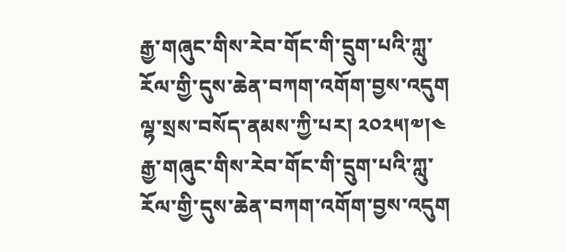རྒྱ་གཞུང་གིས་རེབ་གོང་གི་དྲུག་པའི་ཀླུ་རོལ་གྱི་དུས་ཆེན་བཀག་འགོག་བྱས་འདུག ལྷ་སྲས་བསོད་ནམས་ཀྱི་པར། ༢༠༢༥།༧།༤
རྒྱ་གཞུང་གིས་རེབ་གོང་གི་དྲུག་པའི་ཀླུ་རོལ་གྱི་དུས་ཆེན་བཀག་འགོག་བྱས་འདུག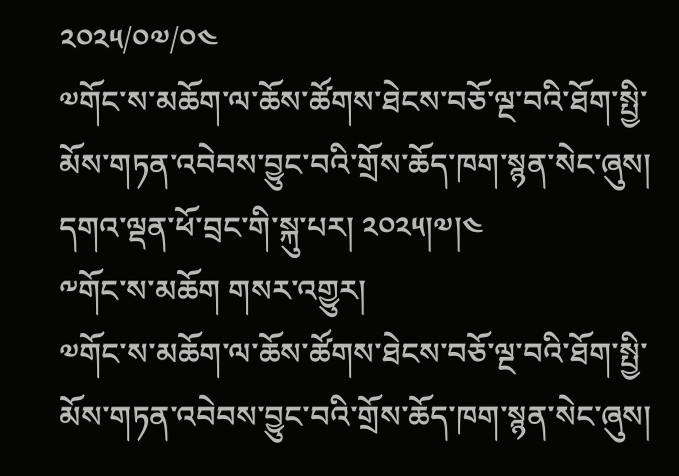༢༠༢༥/༠༧/༠༤
༧གོང་ས་མཆོག་ལ་ཆོས་ཚོགས་ཐེངས་བཅོ་ལྔ་བའི་ཐོག་སྤྱི་མོས་གཏན་འབེབས་བྱུང་བའི་གྲོས་ཆོད་ཁག་སྙན་སེང་ཞུས། དགའ་ལྡན་ཕོ་བྲང་གི་སྐུ་པར། ༢༠༢༥།༧།༤
༸གོང་ས་མཆོག གསར་འགྱུར།
༧གོང་ས་མཆོག་ལ་ཆོས་ཚོགས་ཐེངས་བཅོ་ལྔ་བའི་ཐོག་སྤྱི་མོས་གཏན་འབེབས་བྱུང་བའི་གྲོས་ཆོད་ཁག་སྙན་སེང་ཞུས།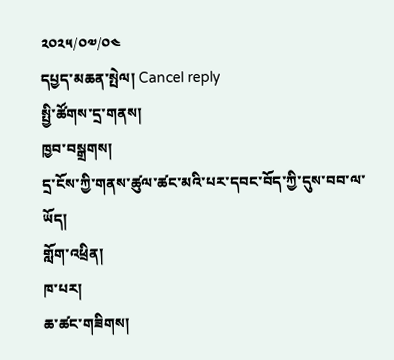༢༠༢༥/༠༧/༠༤
དཔྱད་མཆན་སྤེལ། Cancel reply
སྤྱི་ཚོགས་དྲ་གནས།
ཁྱབ་བསྒྲགས།
དྲ་ངོས་ཀྱི་གནས་ཚུལ་ཚང་མའི་པར་དབང་བོད་ཀྱི་དུས་བབ་ལ་ཡོད།
གློག་འཕྲིན།
ཁ་པར།
ཆ་ཚང་གཟིགས།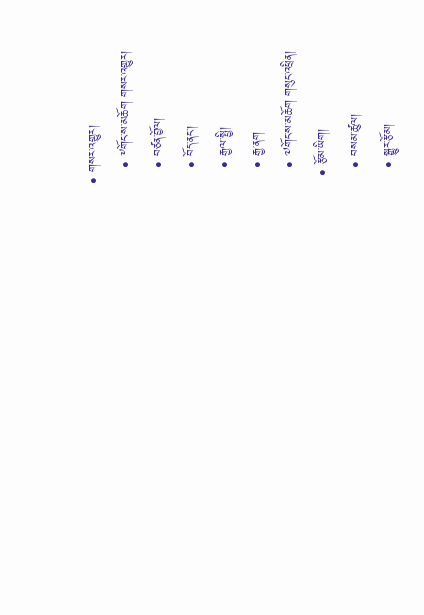• གསར་འགྱུར།
    • ༸གོང་ས་མཆོག གསར་འགྱུར།
    • བཙན་བྱོལ།
    • བོད་ནང་།
    • རྒྱལ་སྤྱི།
    • རྒྱ་ནག
    • ༧གོང་ས་མཆོག གསུང་འཕྲིན།
  • རྩོམ་ཡིག།
    • བསམ་ཚུལ།
    • སྒྱུར་རྩོམ།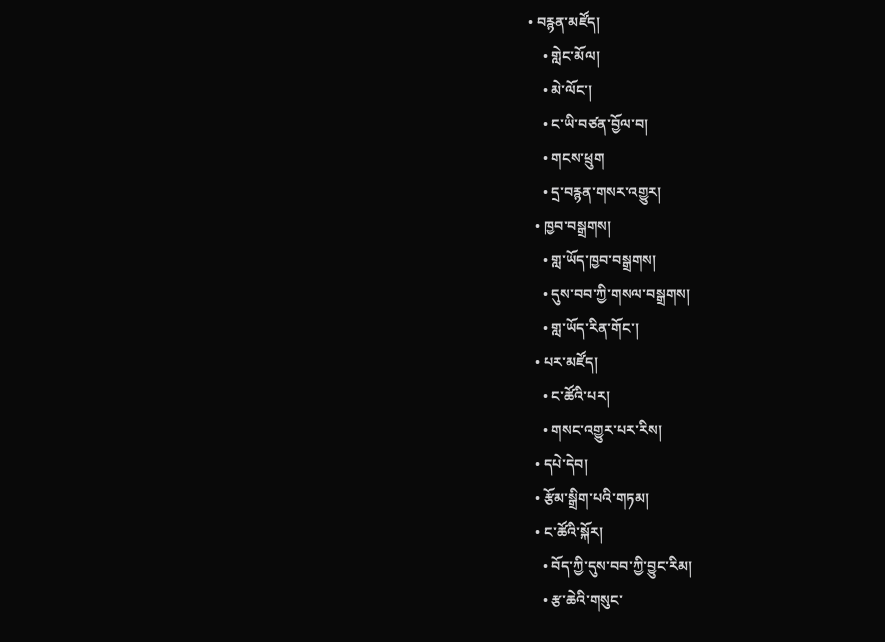• བརྙན་མཛོད།
    • གླེང་མོལ།
    • མེ་ལོང་།
    • ང་ཡི་བཙན་བྱོལ་བ།
    • གངས་ཕྲུག
    • དྲ་བརྙན་གསར་འགྱུར།
  • ཁྱབ་བསྒྲགས།
    • གླ་ཡོད་ཁྱབ་བསྒྲགས།
    • དུས་བབ་ཀྱི་གསལ་བསྒྲགས།
    • གླ་ཡོད་རིན་གོང་།
  • པར་མཛོད།
    • ང་ཚོའི་པར།
    • གསང་འགྱུར་པར་རིས།
  • དཔེ་དེབ།
  • རྩོམ་སྒྲིག་པའི་གཏམ།
  • ང་ཚོའི་སྐོར།
    • བོད་ཀྱི་དུས་བབ་ཀྱི་བྱུང་རིམ།
    • རྩ་ཆེའི་གསུང་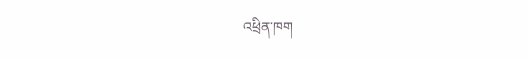འཕྲིན་ཁག